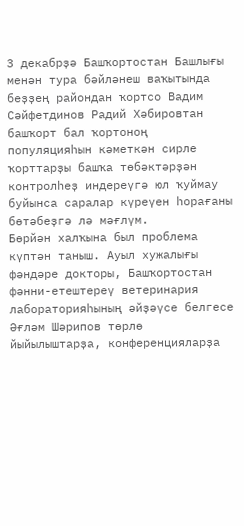3 декабрҙә Башҡортостан Башлығы менән тура бәйләнеш ваҡытында беҙҙең райондан ҡортсо Вадим Сәйфетдинов Радий Хәбировтан башҡорт бал ҡортоноң популяцияһын кәметкән сирле ҡорттарҙы башҡа төбәктәрҙән контролһеҙ индереүгә юл ҡуймау буйынса саралар күреүен һорағаны бөтәбеҙгә лә мәғлүм.
Бөрйән халҡына был проблема күптән таныш. Ауыл хужалығы фәндәре докторы, Башҡортостан фәнни-етештереү ветеринария лабораторияһының әйҙәүсе белгесе Әғләм Шәрипов төрлө йыйылыштарҙа, конференцияларҙа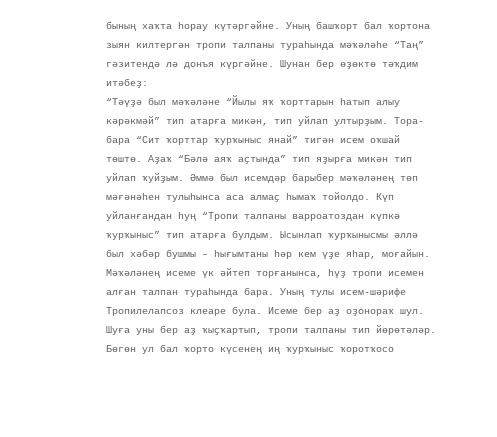бының хаҡта һорау күтәргәйне. Уның башҡорт бал ҡортона зыян килтергән тропи талпаны тураһында мәҡәләһе “Таң” гәзитендә лә донъя күргәйне. Шунан бер өҙөктө тәҡдим итәбеҙ:
“Тәүҙә был мәҡәләне “Йылы яҡ ҡорттарын һатып алыу кәрәкмәй” тип атарға микән, тип уйлап ултырҙым. Тора-бара “Сит ҡорттар ҡурҡыныс янай” тигән исем оҡшай төштө. Аҙаҡ “Бәлә аяҡ аҫтында” тип яҙырға микән тип уйлап ҡуйҙым. Әммә был исемдәр барыбер мәҡәләнең төп мәғәнәһен тулыһынса аса алмаҫ һымаҡ тойолдо. Күп уйланғандан һуң “Тропи талпаны варроатоздан күпкә ҡурҡыныс” тип атарға булдым. Ысынлап ҡурҡынысмы әллә был хәбәр бушмы – һығымтаны һәр кем үҙе яһар, моғайын.
Мәҡәләнең исеме үк әйтеп торғанынса, һүҙ тропи исемен алған талпан тураһында бара. Уның тулы исем-шәрифе Тропилелапсоз клеаре була. Исеме бер аҙ оҙонораҡ шул. Шуға уны бер аҙ ҡыҫҡартып, тропи талпаны тип йөрөтәләр. Бөгөн ул бал ҡорто күсенең иң ҡурҡыныс ҡоротҡосо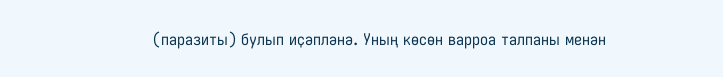(паразиты) булып иҫәпләнә. Уның көсөн варроа талпаны менән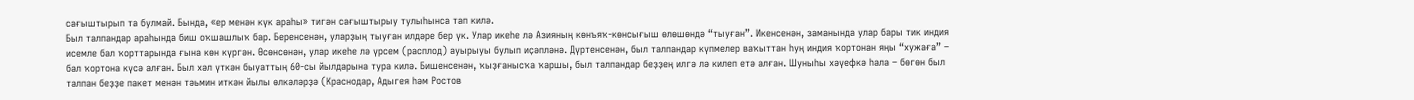сағыштырып та булмай. Бында, «ер менән күк араһы» тигән сағыштырыу тулыһынса тап килә.
Был талпандар араһында биш оҡшашлыҡ бар. Беренсенән, уларҙың тыуған илдәре бер үк. Улар икеһе лә Азияның көнъяҡ-көнсығыш өлөшөндә “тыуған”. Икенсенән, заманында улар бары тик индия исемле бал ҡорттарында ғына көн күргән. Өсөнсөнән, улар икеһе лә үрсем (расплод) ауырыуы булып иҫәпләнә. Дүртенсенән, был талпандар күпмелер ваҡыттан һуң индия ҡортонан яңы “хужаға” – бал ҡортона күсә алған. Был хәл үткән быуаттың 60-сы йылдарына тура килә. Бишенсенән, ҡыҙғанысҡа ҡаршы, был талпандар беҙҙең илгә лә килеп етә алған. Шуныһы хәүефкә һала – бөгөн был талпан беҙҙе пакет менән тәьмин иткән йылы өлкәләрҙә (Краснодар, Адыгея һәм Ростов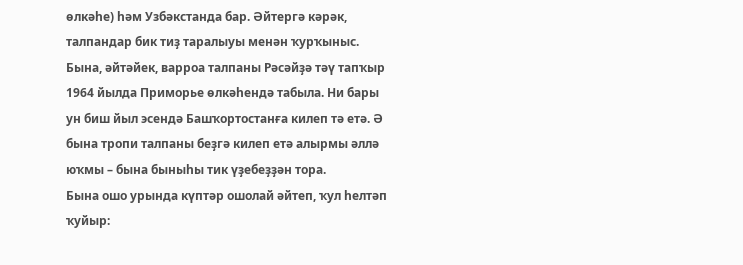өлкәһе) һәм Узбәкстанда бар. Әйтергә кәрәк, талпандар бик тиҙ таралыуы менән ҡурҡыныс. Бына, әйтәйек, варроа талпаны Рәсәйҙә тәү тапҡыр 1964 йылда Приморье өлкәһендә табыла. Ни бары ун биш йыл эсендә Башҡортостанға килеп тә етә. Ә бына тропи талпаны беҙгә килеп етә алырмы әллә юҡмы – бына быныһы тик үҙебеҙҙән тора.
Бына ошо урында күптәр ошолай әйтеп, ҡул һелтәп ҡуйыр: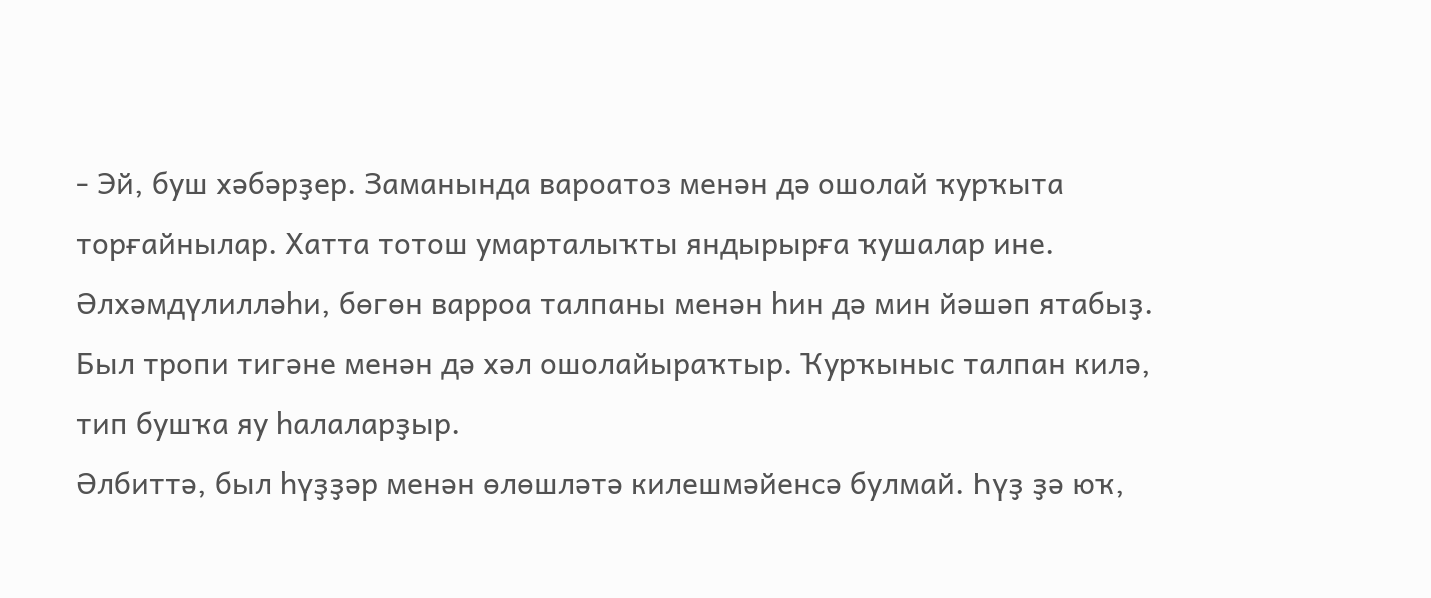- Эй, буш хәбәрҙер. Заманында вароатоз менән дә ошолай ҡурҡыта торғайнылар. Хатта тотош умарталыҡты яндырырға ҡушалар ине. Әлхәмдүлилләһи, бөгөн варроа талпаны менән һин дә мин йәшәп ятабыҙ. Был тропи тигәне менән дә хәл ошолайыраҡтыр. Ҡурҡыныс талпан килә, тип бушҡа яу һалаларҙыр.
Әлбиттә, был һүҙҙәр менән өлөшләтә килешмәйенсә булмай. Һүҙ ҙә юҡ,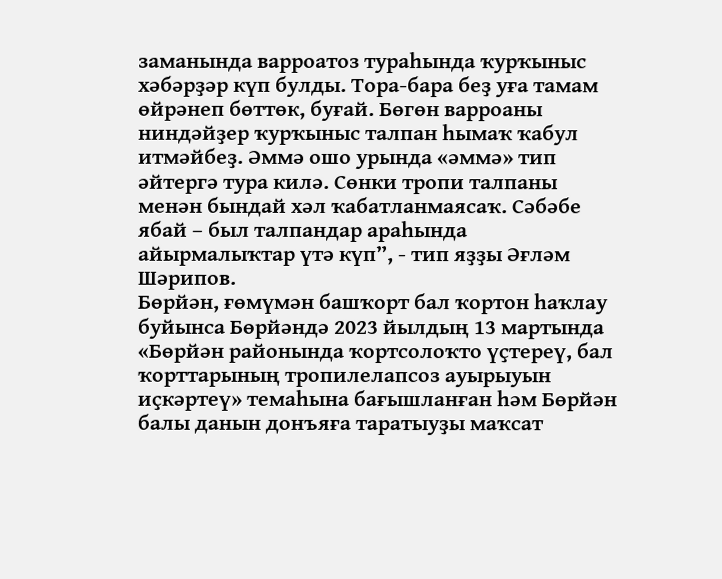заманында варроатоз тураһында ҡурҡыныс хәбәрҙәр күп булды. Тора-бара беҙ уға тамам өйрәнеп бөттөк, буғай. Бөгөн варроаны ниндәйҙер ҡурҡыныс талпан һымаҡ ҡабул итмәйбеҙ. Әммә ошо урында «әммә» тип әйтергә тура килә. Сөнки тропи талпаны менән бындай хәл ҡабатланмаясаҡ. Сәбәбе ябай – был талпандар араһында айырмалыҡтар үтә күп”, - тип яҙҙы Әғләм Шәрипов.
Бөрйән, ғөмүмән башҡорт бал ҡортон һаҡлау буйынса Бөрйәндә 2023 йылдың 13 мартында «Бөрйән районында ҡортсолоҡто үҫтереү, бал ҡорттарының тропилелапсоз ауырыуын иҫкәртеү» темаһына бағышланған һәм Бөрйән балы данын донъяға таратыуҙы маҡсат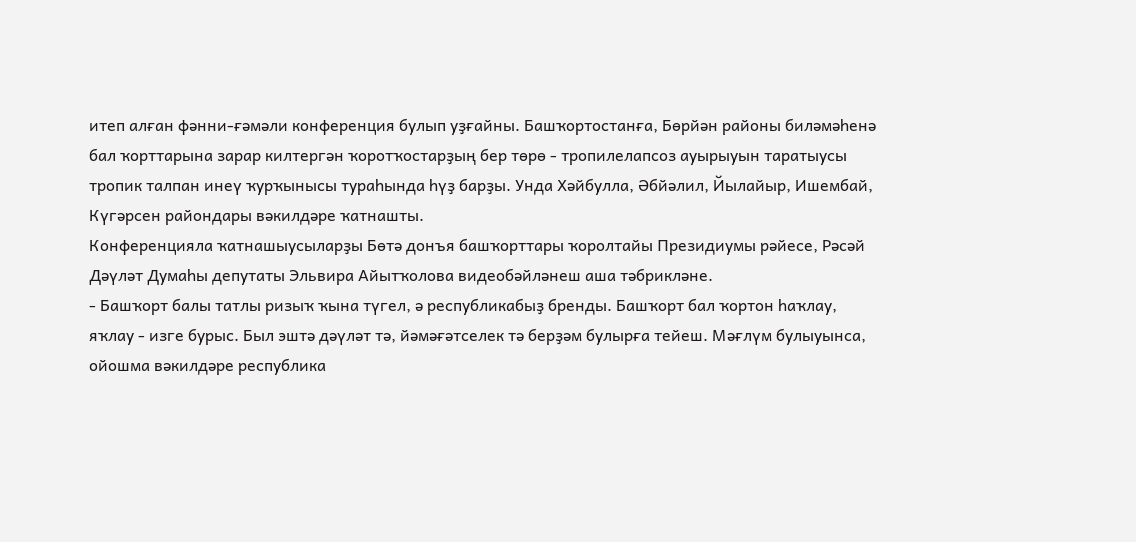итеп алған фәнни-ғәмәли конференция булып уҙғайны. Башҡортостанға, Бөрйән районы биләмәһенә бал ҡорттарына зарар килтергән ҡоротҡостарҙың бер төрө - тропилелапсоз ауырыуын таратыусы тропик талпан инеү ҡурҡынысы тураһында һүҙ барҙы. Унда Хәйбулла, Әбйәлил, Йылайыр, Ишембай, Күгәрсен райондары вәкилдәре ҡатнашты.
Конференцияла ҡатнашыусыларҙы Бөтә донъя башҡорттары ҡоролтайы Президиумы рәйесе, Рәсәй Дәүләт Думаһы депутаты Эльвира Айытҡолова видеобәйләнеш аша тәбрикләне.
- Башҡорт балы татлы ризыҡ ҡына түгел, ә республикабыҙ бренды. Башҡорт бал ҡортон һаҡлау, яҡлау - изге бурыс. Был эштә дәүләт тә, йәмәғәтселек тә берҙәм булырға тейеш. Мәғлүм булыуынса, ойошма вәкилдәре республика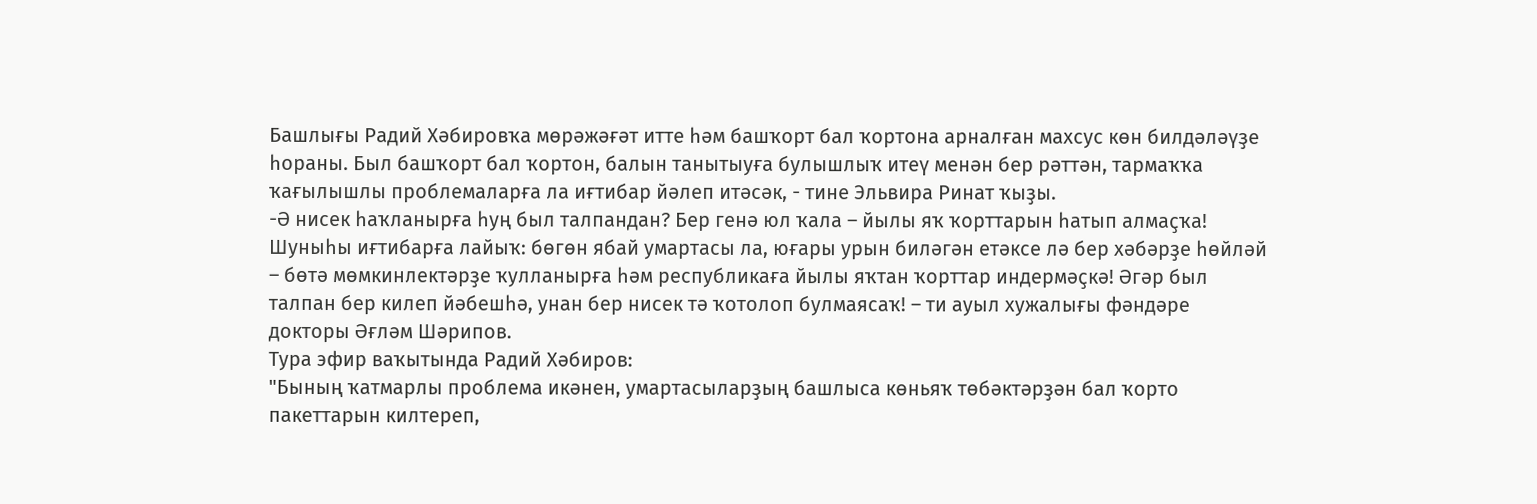Башлығы Радий Хәбировҡа мөрәжәғәт итте һәм башҡорт бал ҡортона арналған махсус көн билдәләүҙе һораны. Был башҡорт бал ҡортон, балын танытыуға булышлыҡ итеү менән бер рәттән, тармаҡҡа ҡағылышлы проблемаларға ла иғтибар йәлеп итәсәк, - тине Эльвира Ринат ҡыҙы.
-Ә нисек һаҡланырға һуң был талпандан? Бер генә юл ҡала – йылы яҡ ҡорттарын һатып алмаҫҡа!
Шуныһы иғтибарға лайыҡ: бөгөн ябай умартасы ла, юғары урын биләгән етәксе лә бер хәбәрҙе һөйләй – бөтә мөмкинлектәрҙе ҡулланырға һәм республикаға йылы яҡтан ҡорттар индермәҫкә! Әгәр был талпан бер килеп йәбешһә, унан бер нисек тә ҡотолоп булмаясаҡ! – ти ауыл хужалығы фәндәре докторы Әғләм Шәрипов.
Тура эфир ваҡытында Радий Хәбиров:
"Бының ҡатмарлы проблема икәнен, умартасыларҙың башлыса көньяҡ төбәктәрҙән бал ҡорто пакеттарын килтереп,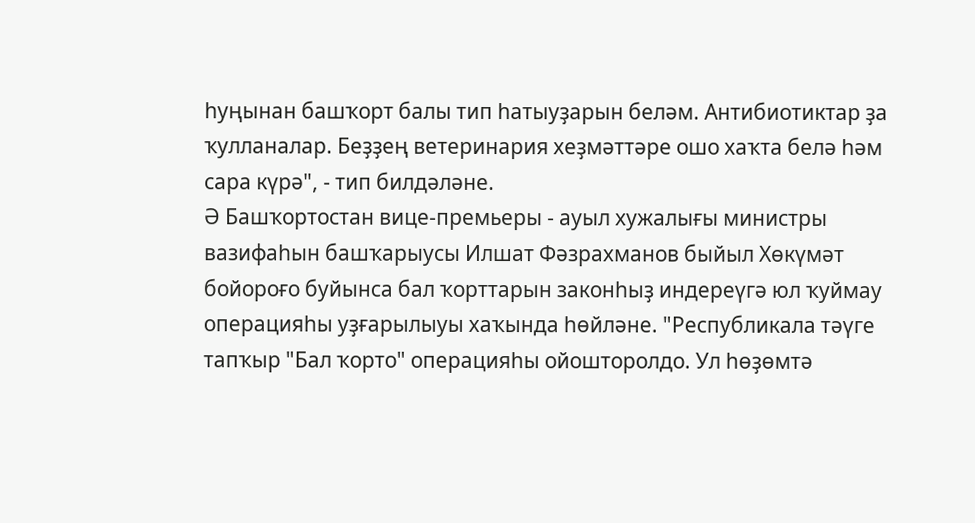һуңынан башҡорт балы тип һатыуҙарын беләм. Антибиотиктар ҙа ҡулланалар. Беҙҙең ветеринария хеҙмәттәре ошо хаҡта белә һәм сара күрә", - тип билдәләне.
Ә Башҡортостан вице-премьеры - ауыл хужалығы министры вазифаһын башҡарыусы Илшат Фәзрахманов быйыл Хөкүмәт бойороғо буйынса бал ҡорттарын законһыҙ индереүгә юл ҡуймау операцияһы уҙғарылыуы хаҡында һөйләне. "Республикала тәүге тапҡыр "Бал ҡорто" операцияһы ойошторолдо. Ул һөҙөмтә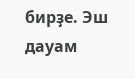бирҙе. Эш дауам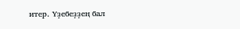итер. Үҙебеҙҙең бал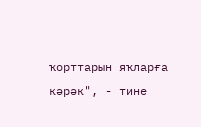ҡорттарын яҡларға кәрәк", - тине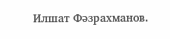Илшат Фәзрахманов.